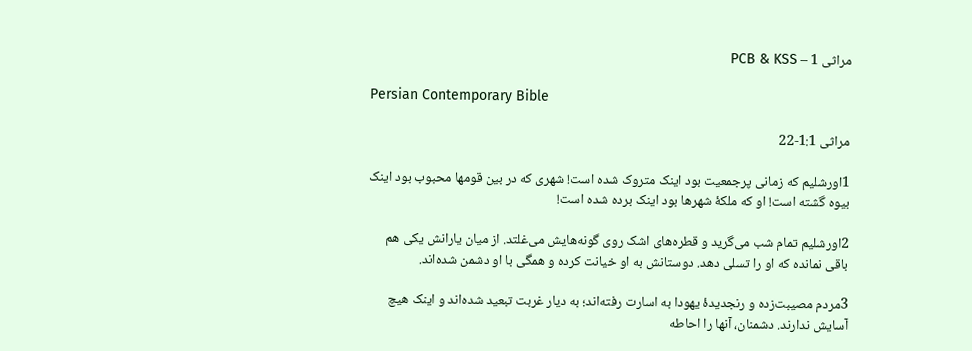مراثی 1 – PCB & KSS

Persian Contemporary Bible

مراثی 1:1-22

1اورشليم كه زمانی پرجمعيت بود اينک متروک شده است! شهری كه در بين قومها محبوب بود اينک بيوه گشته است! او كه ملكهٔ شهرها بود اينک برده شده است!

2اورشليم تمام شب می‌گريد و قطره‌های اشک روی گونه‌هايش می‌غلتد. از ميان يارانش يكی هم باقی نمانده كه او را تسلی دهد. دوستانش به او خيانت كرده و همگی با او دشمن شده‌اند.

3مردم مصيبت‌زده و رنجديدهٔ يهودا به اسارت رفته‌اند؛ به ديار غربت تبعيد شده‌اند و اينک هيچ آسايش ندارند. دشمنان، آنها را احاطه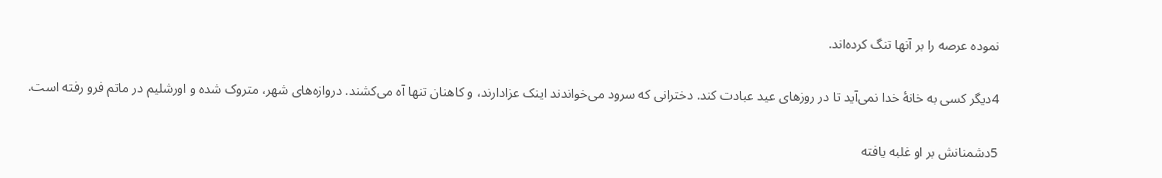نموده عرصه را بر آنها تنگ كرده‌اند.

4ديگر كسی به خانهٔ خدا نمی‌آيد تا در روزهای عيد عبادت كند. دخترانی كه سرود می‌خواندند اينک عزادارند، و كاهنان تنها آه می‌كشند. دروازه‌های شهر، متروک شده و اورشليم در ماتم فرو رفته است.

5دشمنانش بر او غلبه يافته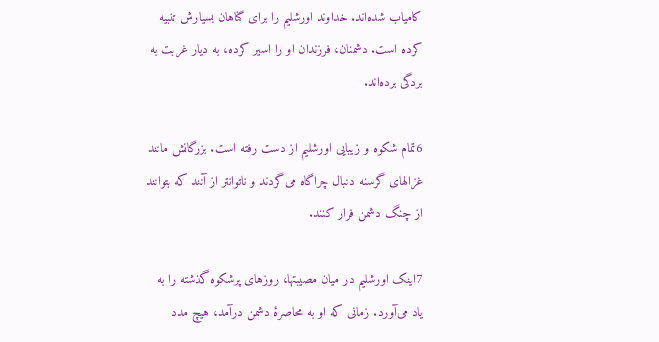كامياب شده‌اند. خداوند اورشليم را برای گناهان بسيارش تنبيه كرده است. دشمنان، فرزندان او را اسير كرده، به ديار غربت به بردگی برده‌اند.

6تمام شكوه و زيبايی اورشليم از دست رفته است. بزرگانش مانند غزالهای گرسنه دنبال چراگاه می‌گردند و ناتوانتر از آنند كه بتوانند از چنگ دشمن فرار كنند.

7اينک اورشليم در ميان مصیبتها، روزهای پرشكوه گذشته را به ياد می‌آورد. زمانی كه او به محاصرهٔ دشمن درآمد، هيچ مدد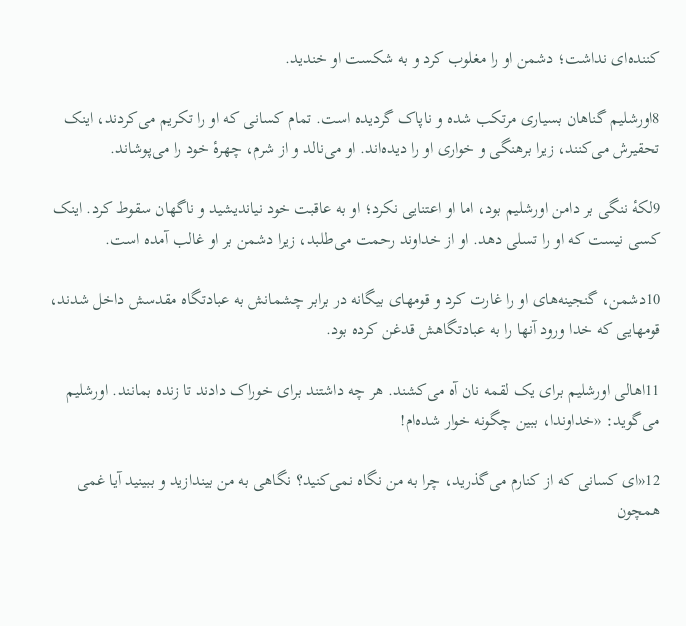كننده‌ای نداشت؛ دشمن او را مغلوب كرد و به شكست او خنديد.

8اورشليم گناهان بسياری مرتكب شده و ناپاک گرديده است. تمام كسانی كه او را تكريم می‌كردند، اينک تحقيرش می‌كنند، زيرا برهنگی و خواری او را ديده‌اند. او می‌نالد و از شرم، چهرهٔ خود را می‌پوشاند.

9لكهٔ ننگی بر دامن اورشليم بود، اما او اعتنايی نكرد؛ او به عاقبت خود نيانديشيد و ناگهان سقوط كرد. اينک كسی نيست كه او را تسلی دهد. او از خداوند رحمت می‌طلبد، زيرا دشمن بر او غالب آمده است.

10دشمن، گنجينه‌های او را غارت كرد و قومهای بيگانه در برابر چشمانش به عبادتگاه مقدسش داخل شدند، قومهایی كه خدا ورود آنها را به عبادتگاهش قدغن كرده بود.

11اهالی اورشليم برای يک لقمه نان آه می‌كشند. هر چه داشتند برای خوراک دادند تا زنده بمانند. اورشليم می‌گويد: «خداوندا، ببين چگونه خوار شده‌ام!

12«ای كسانی كه از كنارم می‌گذريد، چرا به من نگاه نمی‌كنيد؟ نگاهی به من بيندازيد و ببينيد آيا غمی همچون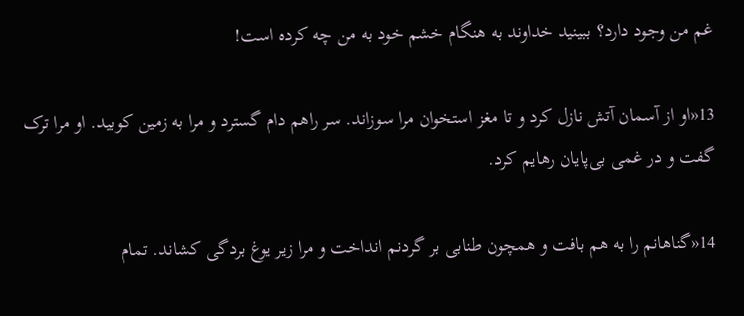غم من وجود دارد؟ ببينيد خداوند به هنگام خشم خود به من چه كرده است!

13«او از آسمان آتش نازل كرد و تا مغز استخوان مرا سوزاند. سر راهم دام گسترد و مرا به زمين كوبيد. او مرا ترک گفت و در غمی بی‌پايان رهايم كرد.

14«گناهانم را به هم بافت و همچون طنابی بر گردنم انداخت و مرا زير يوغ بردگی كشاند. تمام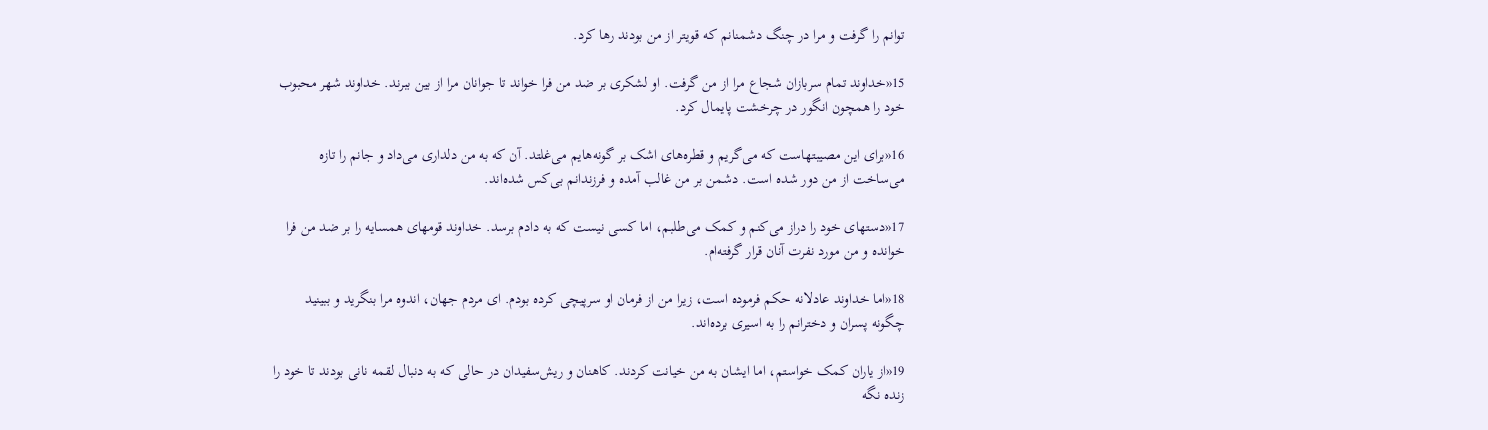توانم را گرفت و مرا در چنگ دشمنانم كه قويتر از من بودند رها كرد.

15«خداوند تمام سربازان شجاع مرا از من گرفت. او لشكری بر ضد من فرا خواند تا جوانان مرا از بين ببرند. خداوند شهر محبوب خود را همچون انگور در چرخشت پايمال كرد.

16«برای اين مصيبتهاست كه می‌گريم و قطره‌های اشک بر گونه‌هايم می‌غلتد. آن كه به من دلداری می‌داد و جانم را تازه می‌ساخت از من دور شده است. دشمن بر من غالب آمده و فرزندانم بی‌كس شده‌اند.

17«دستهای خود را دراز می‌كنم و كمک می‌طلبم، اما كسی نيست كه به دادم برسد. خداوند قومهای همسايه را بر ضد من فرا خوانده و من مورد نفرت آنان قرار گرفته‌ام.

18«اما خداوند عادلانه حكم فرموده است، زيرا من از فرمان او سرپيچی كرده بودم. ای مردم جهان، اندوه مرا بنگريد و ببينيد چگونه پسران و دخترانم را به اسيری برده‌اند.

19«از ياران كمک خواستم، اما ايشان به من خيانت كردند. كاهنان و ريش‌سفيدان در حالی كه به دنبال لقمه نانی بودند تا خود را زنده نگه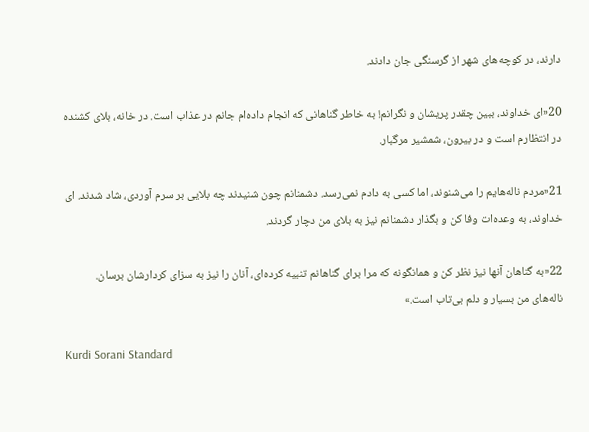دارند، در كوچه‌های شهر از گرسنگی جان دادند.

20«ای خداوند، ببين چقدر پريشان و نگرانم! به خاطر گناهانی كه انجام داده‌ام جانم در عذاب است. در خانه، بلای كشنده در انتظارم است و در بيرون، شمشير مرگبار.

21«مردم ناله‌هايم را می‌شنوند، اما كسی به دادم نمی‌رسد. دشمنانم چون شنيدند چه بلايی بر سرم آوردی، شاد شدند. ای خداوند، به وعده‌ات وفا كن و بگذار دشمنانم نيز به بلای من دچار گردند.

22«به گناهان آنها نيز نظر كن و همانگونه كه مرا برای گناهانم تنبيه كرده‌ای، آنان را نيز به سزای كردارشان برسان. ناله‌های من بسيار و دلم بی‌تاب است.»

Kurdi Sorani Standard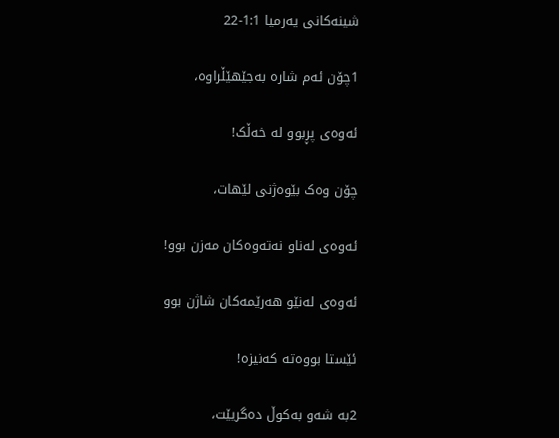شینەکانی یەرمیا 1:1-22

1چۆن ئەم شارە بەجێهێڵراوە،

ئەوەی پڕبوو لە خەڵک!

چۆن وەک بێوەژنی لێهات،

ئەوەی لەناو نەتەوەکان مەزن بوو!

ئەوەی لەنێو هەرێمەکان شاژن بوو

ئێستا بووەتە کەنیزە!

2بە شەو بەکوڵ دەگریێت،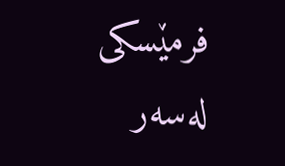فرمێسکی لەسەر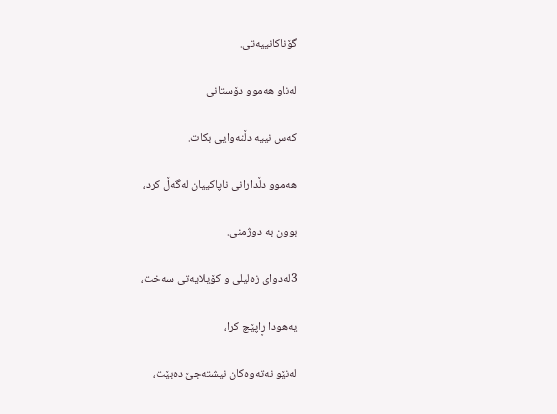گۆناکانییەتی.

لەناو هەموو دۆستانی

کەس نییە دڵنەوایی بکات.

هەموو دڵدارانی ناپاکییان لەگەڵ کرد،

بوون بە دوژمنی.

3لەدوای زەلیلی و کۆیلایەتی سەخت،

یەهودا ڕاپێچ کرا،

لەنێو نەتەوەکان نیشتەجێ دەبێت،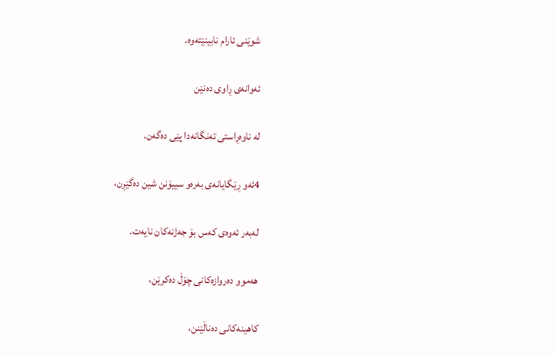شوێنی ئارام نابینێتەوە.

ئەوانەی ڕاوی دەنێن

لە ناوەڕاستی تەنگانەدا پێی دەگەن.

4ئەو ڕێگایانەی بەرەو سییۆنن شین دەگێڕن،

لەبەر ئەوەی کەس بۆ جەژنەکان نایەت.

هەموو دەروازەکانی چۆڵ دەکرێن،

کاهینەکانی دەناڵێنن،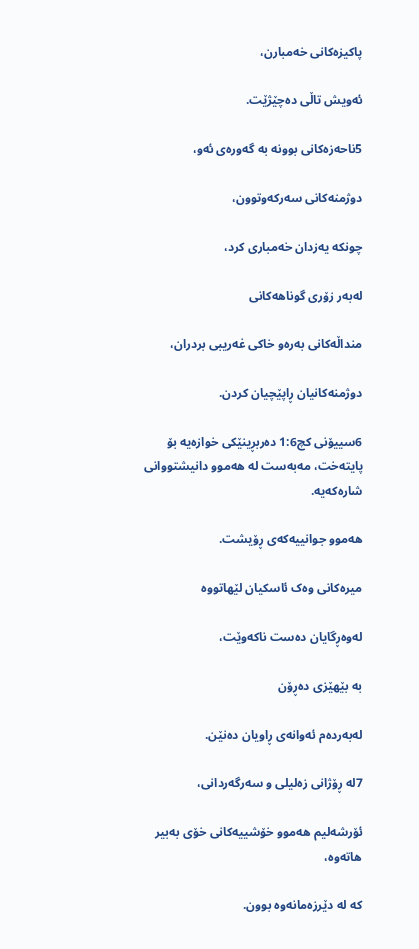پاکیزەکانی خەمبارن،

ئەویش تاڵی دەچێژێت.

5ناحەزەکانی بوونە بە گەورەی ئەو،

دوژمنەکانی سەرکەوتوون،

چونکە یەزدان خەمباری کرد،

لەبەر زۆری گوناهەکانی

منداڵەکانی بەرەو خاکی غەریبی بردران،

دوژمنەکانیان ڕاپێچیان کردن.

6سییۆنی کچ1:6 دەربڕینێکی خوازەیە بۆ پایتەخت، مەبەست لە هەموو دانیشتووانی شارەکەیە.

هەموو جوانییەکەی ڕۆیشت.

میرەکانی وەک ئاسکیان لێهاتووە

لەوەڕگایان دەست ناکەوێت،

بە بێهێزی دەڕۆن

لەبەردەم ئەوانەی ڕاویان دەنێن.

7لە ڕۆژانی زەلیلی و سەرگەردانی،

ئۆرشەلیم هەموو خۆشییەکانی خۆی بەبیر هاتەوە،

کە لە دێرزەمانەوە بوون.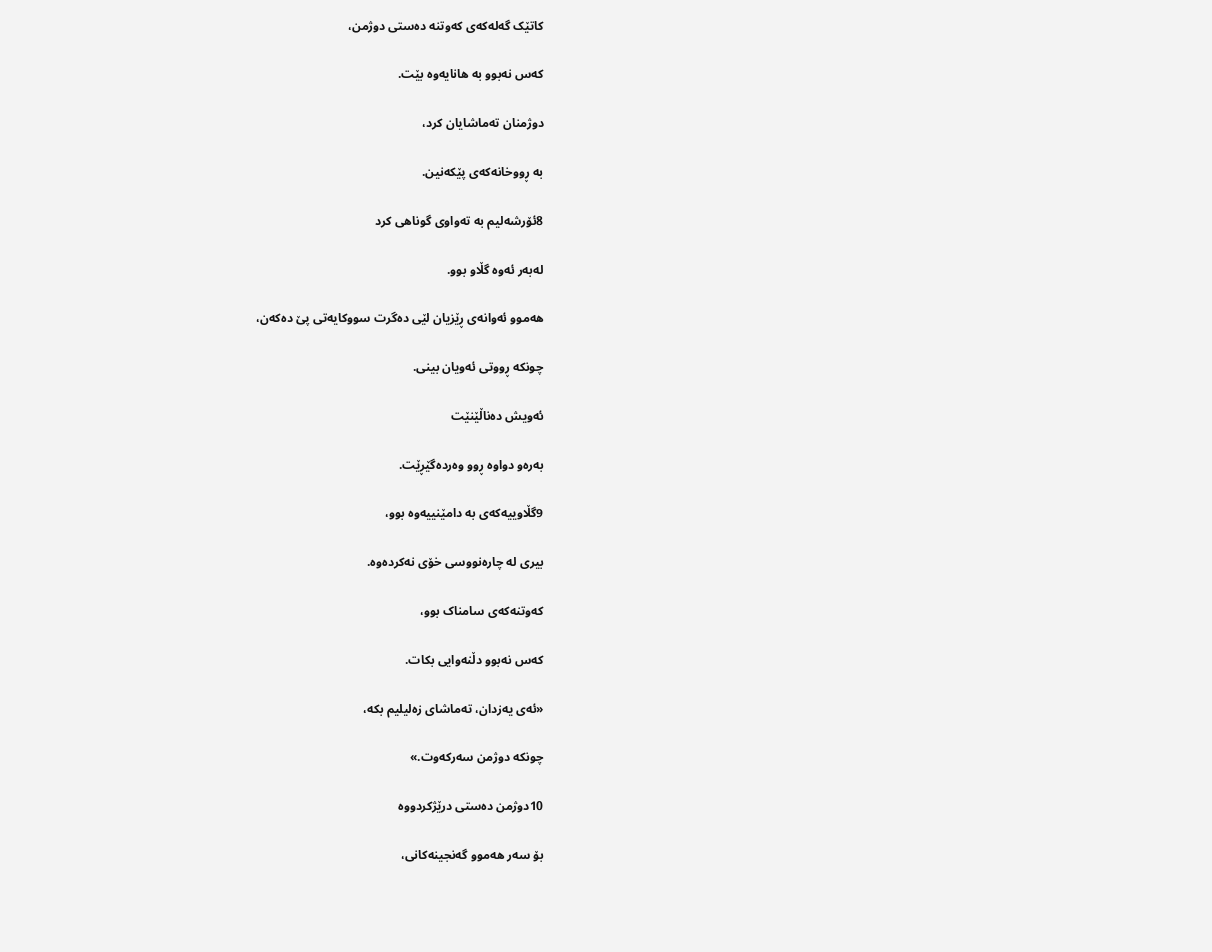کاتێک گەلەکەی کەوتنە دەستی دوژمن،

کەس نەبوو بە هانایەوە بێت.

دوژمنان تەماشایان کرد،

بە ڕووخانەکەی پێکەنین.

8ئۆرشەلیم بە تەواوی گوناهی کرد

لەبەر ئەوە گڵاو بوو.

هەموو ئەوانەی ڕێزیان لێی دەگرت سووکایەتی پێ دەکەن،

چونکە ڕووتی ئەویان بینی.

ئەویش دەناڵێنێت

بەرەو دواوە ڕوو وەردەگێڕێت.

9گڵاوییەکەی بە دامێنییەوە بوو،

بیری لە چارەنووسی خۆی نەکردەوە.

کەوتنەکەی سامناک بوو،

کەس نەبوو دڵنەوایی بکات.

«ئەی یەزدان، تەماشای زەلیلیم بکە،

چونکە دوژمن سەرکەوت.»

10دوژمن دەستی درێژکردووە

بۆ سەر هەموو گەنجینەکانی،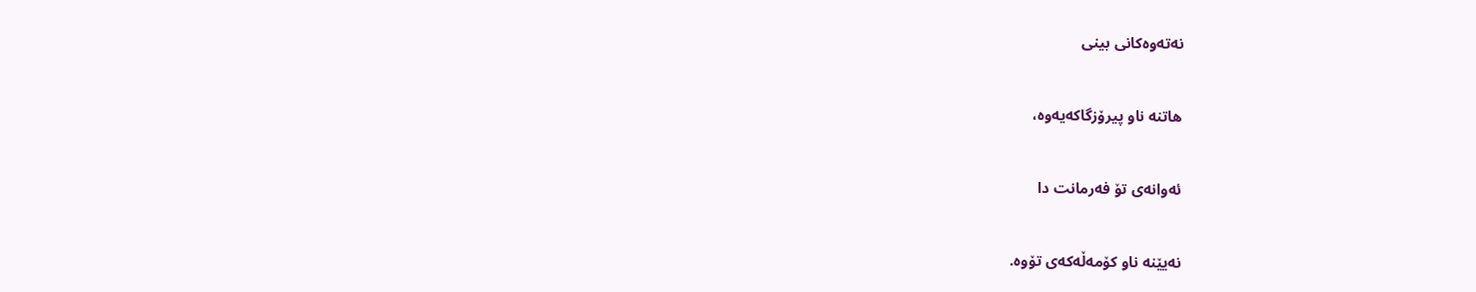نەتەوەکانی بینی

هاتنە ناو پیرۆزگاکەیەوە،

ئەوانەی تۆ فەرمانت دا

نەیێنە ناو کۆمەڵەکەی تۆوە.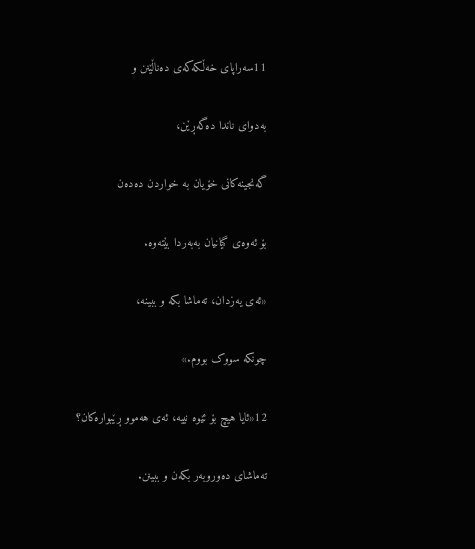11سەراپای خەڵکەکەی دەناڵێنن و

بەدوای ناندا دەگەڕێن،

گەنجینەکانی خۆیان بە خواردن دەدەن

بۆ ئەوەی گیانیان بەبەردا بێتەوە.

«ئەی یەزدان، تەماشا بکە و ببینە،

چونکە سووک بووم.»

12«ئایا هیچ بۆ ئێوە نییە، ئەی هەموو ڕێبوارەکان؟

تەماشای دەوروبەر بکەن و ببینن.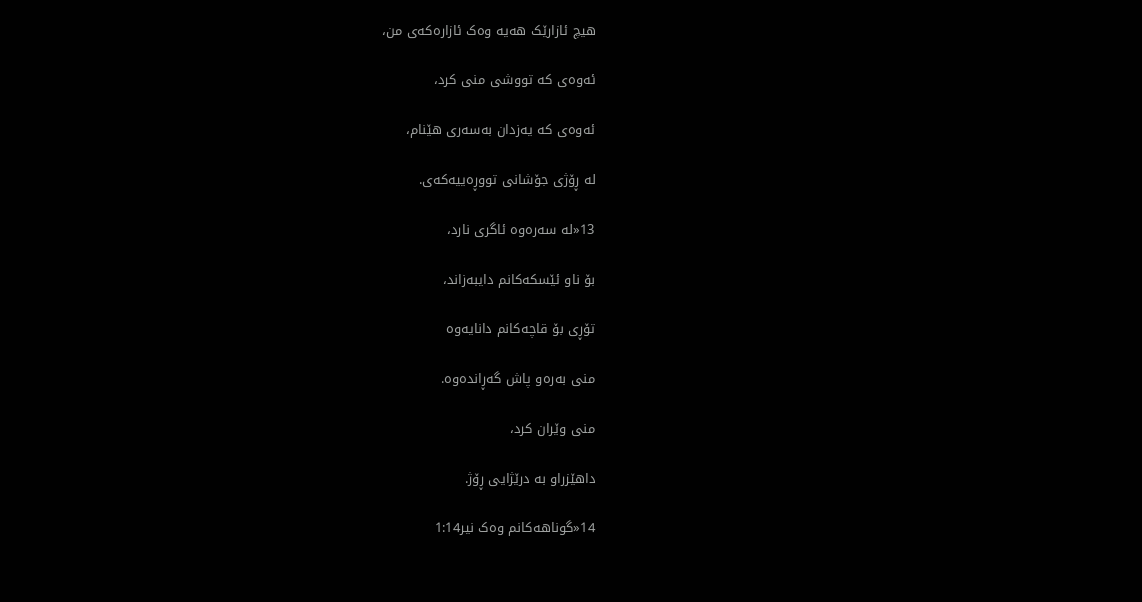هیچ ئازارێک هەیە وەک ئازارەکەی من،

ئەوەی کە تووشی منی کرد،

ئەوەی کە یەزدان بەسەری هێنام،

لە ڕۆژی جۆشانی تووڕەییەکەی.

13«لە سەرەوە ئاگری نارد،

بۆ ناو ئێسکەکانم دایبەزاند،

تۆڕی بۆ قاچەکانم دانایەوە

منی بەرەو پاش گەڕاندەوە.

منی وێران کرد،

داهێزراو بە درێژایی ڕۆژ.

14«گوناهەکانم وەک نیر1:14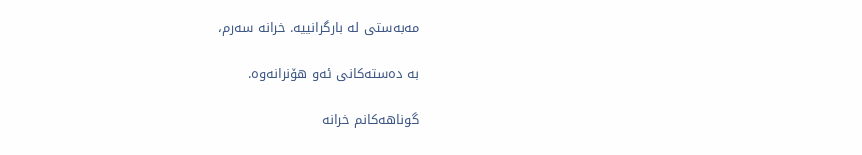مەبەستی لە بارگرانییە. خرانە سەرم،

بە دەستەکانی ئەو هۆنرانەوە.

گوناهەکانم خرانە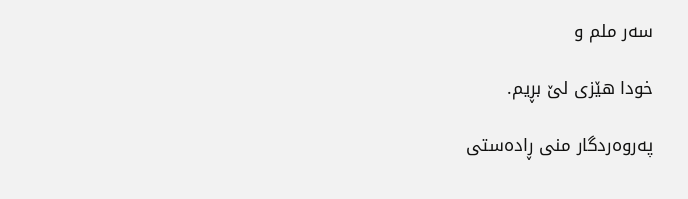سەر ملم و

خودا هێزی لێ بڕیم.

پەروەردگار منی ڕادەستی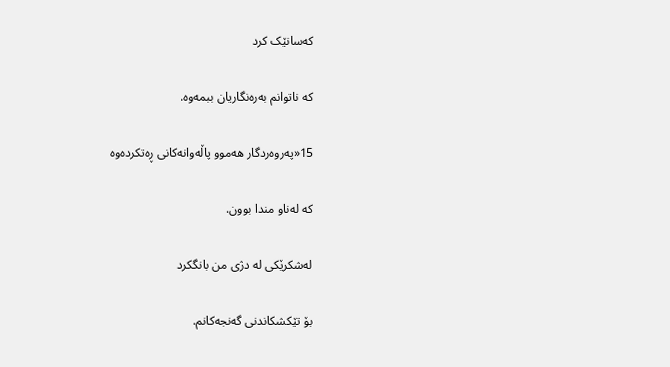کەسانێک کرد

کە ناتوانم بەرەنگاریان ببمەوە.

15«پەروەردگار هەموو پاڵەوانەکانی ڕەتکردەوە

کە لەناو مندا بوون.

لەشکرێکی لە دژی من بانگکرد

بۆ تێکشکاندنی گەنجەکانم.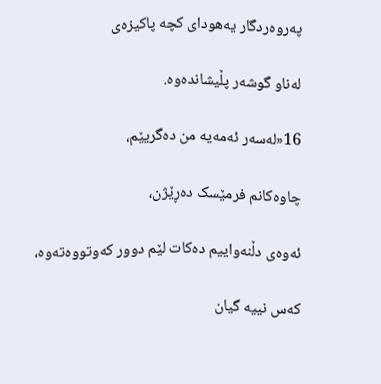پەروەردگار یەهودای کچە پاکیزەی

لەناو گوشەر پڵیشاندەوە.

16«لەسەر ئەمەیە من دەگریێم،

چاوەکانم فرمێسک دەڕێژن،

ئەوەی دڵنەواییم دەکات لێم دوور کەوتووەتەوە،

کەس نییە گیان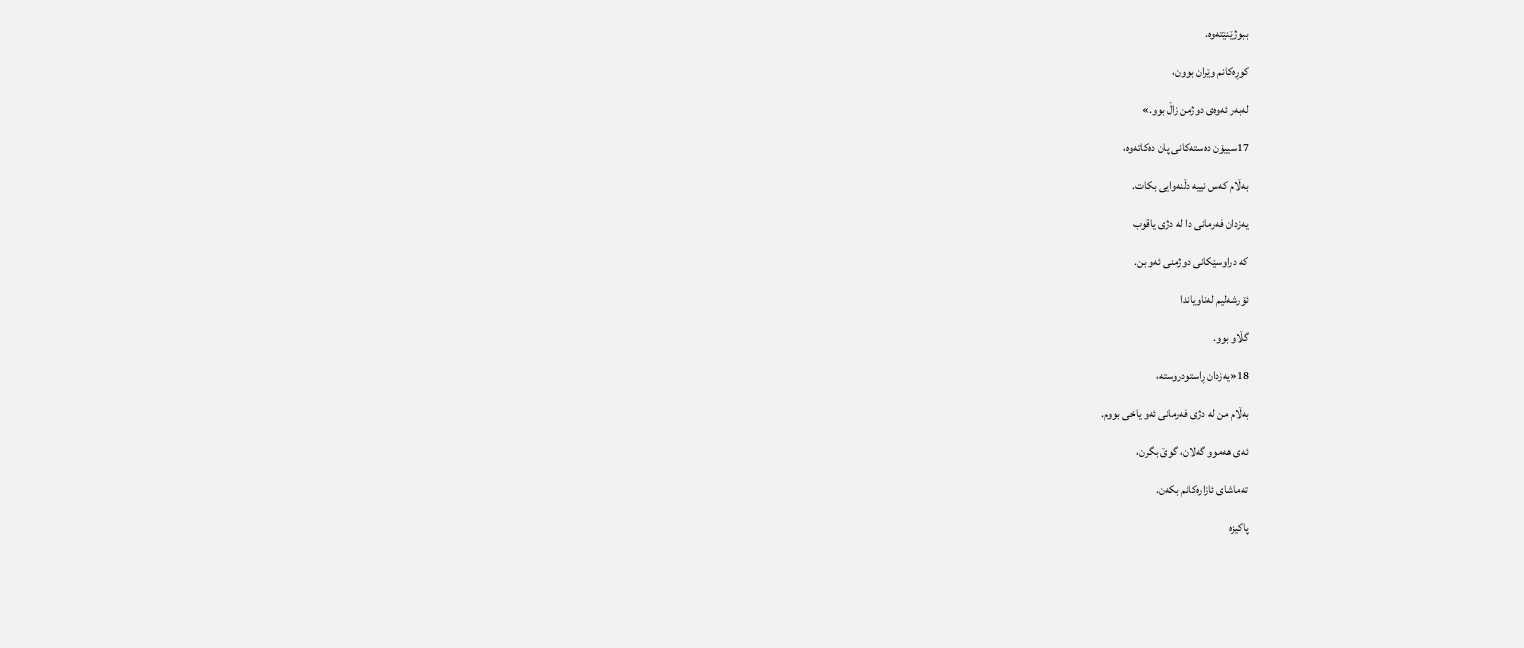ببوژێنێتەوە.

کوڕەکانم وێران بوون،

لەبەر ئەوەی دوژمن زاڵ بوو.»

17سییۆن دەستەکانی پان دەکاتەوە،

بەڵام کەس نییە دڵنەوایی بکات.

یەزدان فەرمانی دا لە دژی یاقوب

کە دراوسێکانی دوژمنی ئەو بن.

ئۆرشەلیم لەناویاندا

گڵاو بوو.

18«یەزدان ڕاستودروستە،

بەڵام من لە دژی فەرمانی ئەو یاخی بووم.

ئەی هەموو گەلان، گوێ بگرن،

تەماشای ئازارەکانم بکەن.

پاکیزە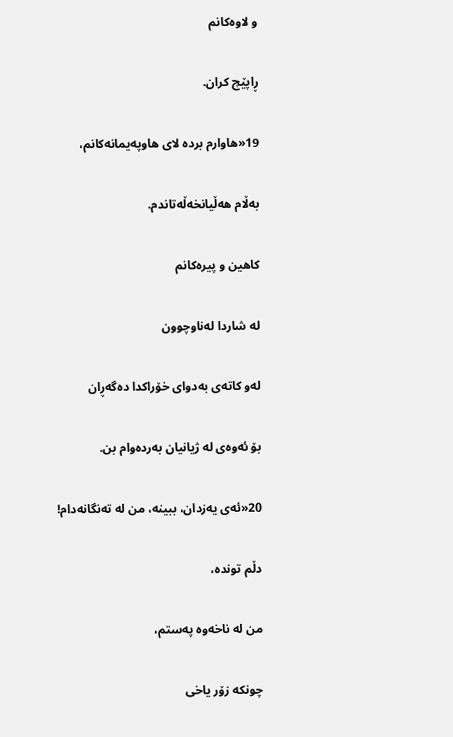و لاوەکانم

ڕاپێچ کران.

19«هاوارم بردە لای هاوپەیمانەکانم،

بەڵام هەڵیانخەڵەتاندم.

کاهین و پیرەکانم

لە شاردا لەناوچوون

لەو کاتەی بەدوای خۆراکدا دەگەڕان

بۆ ئەوەی لە ژیانیان بەردەوام بن.

20«ئەی یەزدان، ببینە، من لە تەنگانەدام!

دڵم توندە،

من لە ناخەوە پەستم،

چونکە زۆر یاخی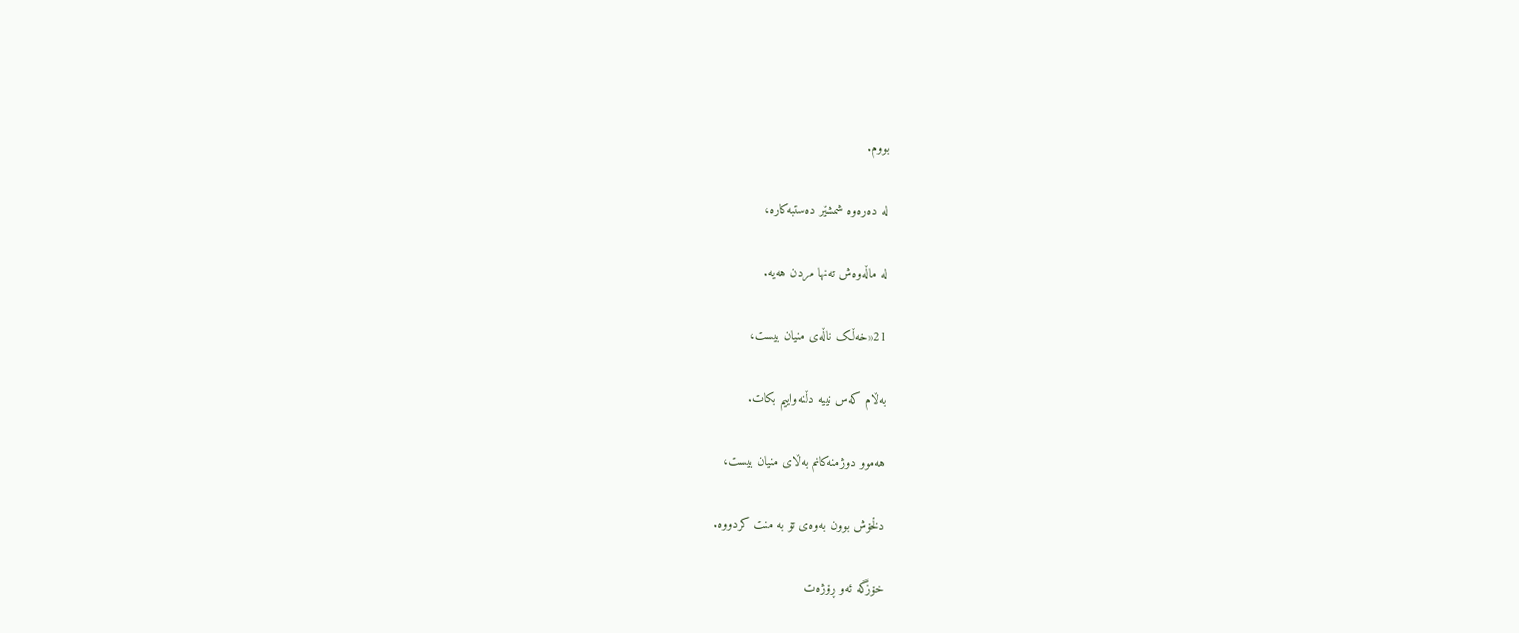بووم.

لە دەرەوە شمشێر دەستبەکارە،

لە ماڵەوەش تەنها مردن هەیە.

21«خەڵک ناڵەی منیان بیست،

بەڵام کەس نییە دڵنەواییم بکات.

هەموو دوژمنەکانم بەڵای منیان بیست،

دڵخۆش بوون بەوەی تۆ بە منت کردووە.

خۆزگە ئەو ڕۆژەت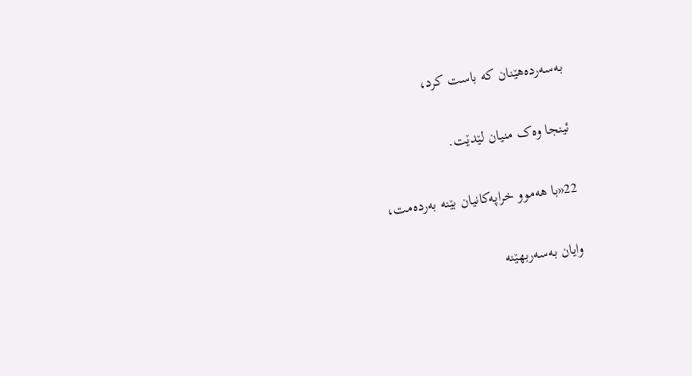بەسەردەهێنان کە باست کرد،

ئینجا وەک منیان لێدێت.

22«با هەموو خراپەکانیان بێنە بەردەمت،

وایان بەسەربهێنە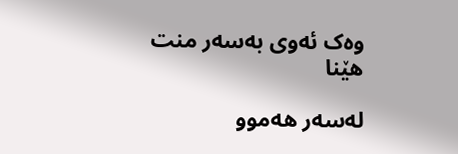وەک ئەوی بەسەر منت هێنا

لەسەر هەموو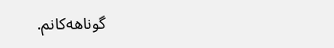گوناهەکانم.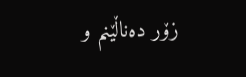زۆر دەناڵێنم و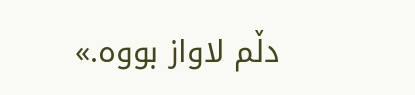دڵم لاواز بووە.»